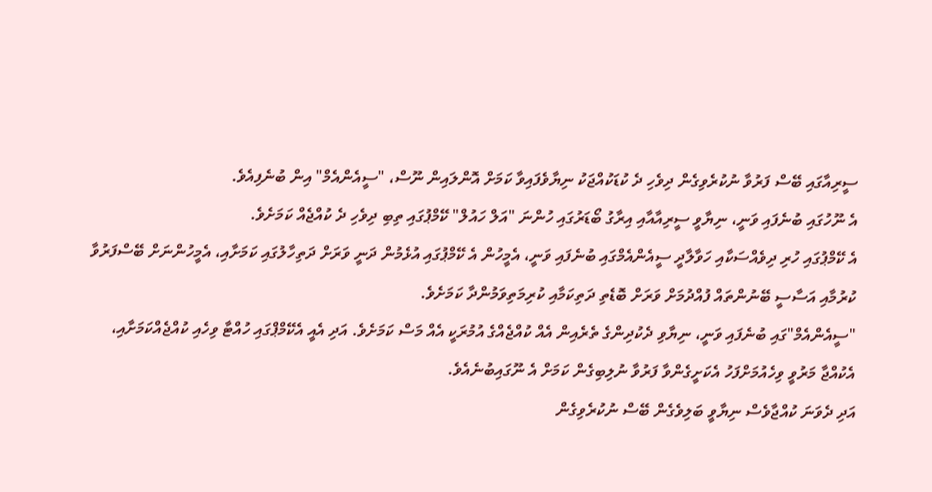ސީރިއާގައި ބޭސް ފަރުވާ ނުކުރެވިގެން ދިވެހި ދެ ކުޑަކުއްޖަކު ނިޔާވެފައިވާ ކަމަށް އޮންލައިން ނޫސް، "ސީއެންއެމް" އިން ބުނެފިއެވެ.
އެ ނޫހުގައި ބުނެފައި ވަނީ، ނިޔާވީ ސީރިއާއާއި އިރާގު ބޯޑަރުގައި ހުންނަ "އަލް ހައުލް" ކޭމްޕުގައި ތިބި ދިވެހި ދެ ކުއްޖެއް ކަމަށެވެ.
އެ ކޭމްޕުގައި ހުރި ދިވެއްސަކާއި ހަވާލާދީ ސީއެންއެމްގައި ބުނެފައި ވަނީ، އެމީހުން އެ ކޭމްޕުގައި އުޅެމުން ދަނީ ވަރަށް ދަތިހާލުގައި ކަމަށާއި، އެމީހުންނަށް ބޭސްފަރުވާ ކުރުމާއި އަސާސީ ބޭނުންތައް ފުއްދުމަށް ވަރަށް ބޮޑެތި ދަތިކަމާއި ކުރިމަތިވަމުންދާ ކަމަށެވެ.
"ސީއެންއެމް"ގައި ބުނެފައި ވަނީ، ނިޔާވި ދެކުދިންގެ ތެރެއިން އެއް ކުއްޖެއްގެ އުމުރަކީ އެއް މަސް ކަމަށެވެ. އަދި އެއީ އެކޭމްޕްގައި ހުއްޓާ ވިހެއި ކުއްޖެއްކަމަށާއި، އެކުއްޖާ މަރުވީ ވިހެއުމަށްފަހު އެކަށީގެންވާ ފަރުވާ ނުލިބިގެން ކަމަށް އެ ނޫގައިބުނެއެވެ.
އަދި ދެވަނަ ކުއްޖާވެސް ނިޔާވީ ބަލިވެގެން ބޭސް ނުކުރެވިގެން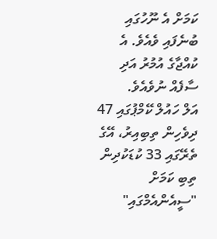ކަމަށް އެ ނޫހުގައި ބުނެފައި ވެއެވެ. އެ ކުއްޖާގެ އުމުރު އަދި ސާފެއް ނުވެއެވެ.
އަލް ހައުލް ކޭމްޕުގައި 47 ދިވެހިން ތިބިއިރު، އޭގެ ތެރޭގައި 33 ކުޑަކުދިން ތިބި ކަމަށް "ސީއެންއެމްގައި"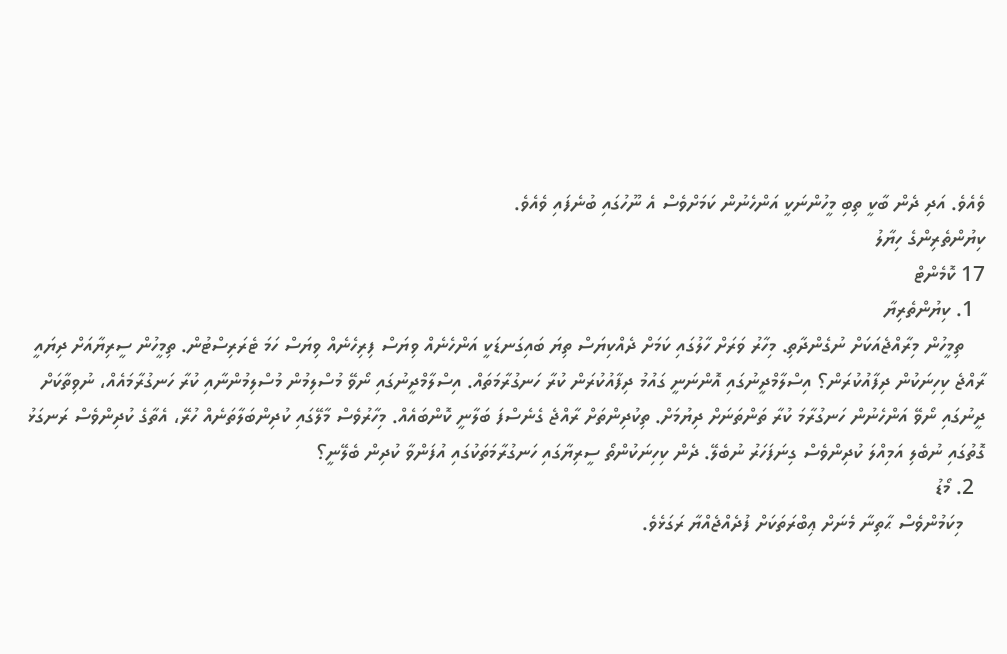ވެއެވެ. އަދި ދެން ބާކީ ތިބި މީހުންނަކީ އަންހެނުން ކަމަށްވެސް އެ ނޫހުގައި ބުނެފައި ވެއެވެ.
ކިޔުންތެރިންގެ ހިޔާލު
17 ކޮމެންޓް
  1. ކިޔުންތެރިޔާ
    ތިމީހުން މިރާއްޖެއަކަށް ނުގެންދާތި. މިހާރު ވަރަށް ހާލުގައި ކަމަށް ދެއްކިޔަސް ތިޔަ ބައިގަނޑަކީ އަންހެނެއް ވިޔަސް ފިރިހެނެއް ވިޔަސް ހަމަ ޓެރަރިސްޓުން. ތިމީހުން ސީރިޔާއަށް ދިޔައީ ރާއްޖެ ކިހިނަކުން ދިފާއުކުރަން؟ އިސްލާމްދީނުގައި އޮންނަނީ ގައުމު ދިފާއުކުރަން ކުރާ ހަނގުރާމަތައް. އިސްލާމްދީނުގައި ނޯވޭ މުސްލިމުން މުސްލިމުންނާއި ކުރާ ހަނގުރާމައެއް، ނުވިތާކަށް ދީނުގައި ނޯވޭ އަންހެނުން ހަނގުރާމަ ކުރާ ތަންތަނަށް ދިޔުމަށް. ތިކުދިންތަށް ރާއްޖެ ގެނެސްފަ ބަލާނީ ކޮންބައެއް. މިހާރުވެސް މާލޭގައި ކުދިންބަލާތަނެއް ހުރޭ، އެތާގެ ކުދިންވެސް ރަނގަޅު ގޮތުގައި ނުބެލި އަމިއްލަ ކުދިންވެސް ގިނަފަހަރު ނުބެލޭ. ދެން ކިހިނަކުންތޯ ސީރިޔާގައި ހަނގުރާމަތަކުގައި އުފަންވާ ކުދިން ބެލޭނީ؟
  2. މޯޑު
    މިކަމުންވެސް ޙާތިނާ މެނަށް ޢިބްރަތަކަށް ފުދެއްޖެއްޔާ ރަގަޅެވެ.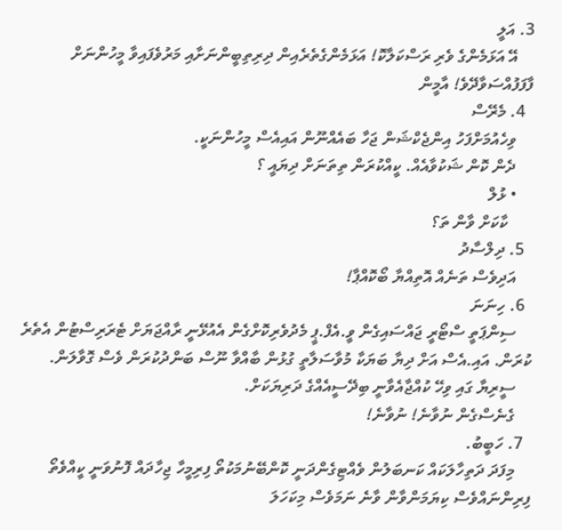3. އަލީ
    އޭ އަޅަމެންގެ ވެރި ރަސްކަލާކޮ! އަޅަމެންގެތެރެއިން ދިރިތިބީންނަށާއި މަރުވެފައިވާ މީހުންނަށް ފާފަފުއްސަވާދޭވެ! އާމީން
  4. މެރޭސް
    ވިހެއުމަށްފަހު އިންޖެކްޝަން ޖަހާ ބައެއްނޫން އައިއެސް މީހުންނަކީ.
    ދެން ކޮން ޝަކުވާއެއް. ކީއްކުރަން ތިތަނަށް ދިޔައީ ؟
    • ޅުލް
      ކާކަށް ވާން ތަ؟
  5. ދިލްސާދު
    އަދިވެސް ތަނެއް އޮތިއްޔާ ބޯކޮއްޕާ!
  6. ހިނަނަ
    ސިންޕަތީ ސްޓޯރީ ޖައްސައިގެން ވީ.އެފް.ޕީ މެދުވެރިކޮށްގެން އެއުޅޭނީ ރާއްޖަޔަށް ޓެރަރިސްޓުން އެތެރެ ކުރަން. އައި.އެސް އަށް ދިޔާ ބަޔަކާ މުވާސަލާތީ ގުޅުން ބާއްވާ ނޫސް ބަންދުކުރަން ވެސް ގޮވާލަން.
    ސީރިޔާ ގައި ވިހޭ ކުއްޖާއެވާނީ ބިދޭސީއެއްގެ ދަރިޔަކަށް.
    ގެނެސްގެން ނުވާނެ! ނުވާނެ!
  7. ހަބީބު.
    މިފަދަ ދަތިހާލަކައް ކަނބަލުން ވެއްޓިގެންދަނީ ކޮންބޭނުމަކުތޯ ފިރިމީހާ ޖިހާދައް ފޮނުވަނީ ކީއްވެތޯ ފިރިންނައްވެސް ކިޔަމަންވާން ވާނެ ނަމަވެސް މިކަހަލަ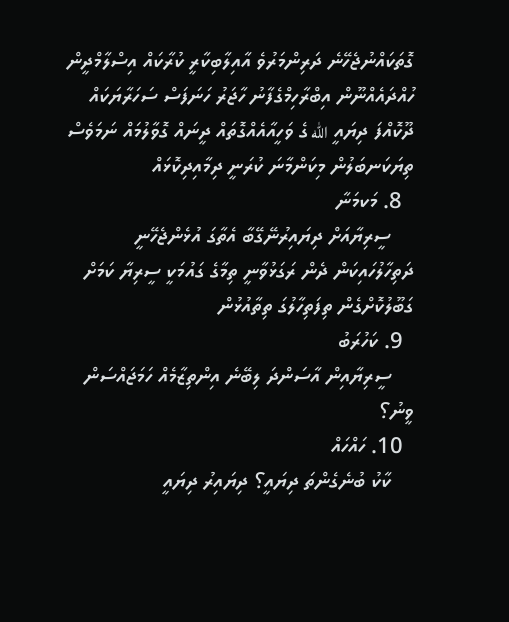ގޮތަކައްނުޖެހޭނެ ދަރިންމަރުވެ އާއިލާބިކާރީ ކުރާކައް އިސްލާމްދީން ހުއްދައެއްނޫން އިބްރާހިމްގެފާނު ހާޖަރު ހަނަފަސް ސަހަރާޔަކައް ދޫކޮއްފަ ދިޔައީ الله ގެ ވަހީއާއެއްގޮތައް ދީނައް ގޮވާލުމައް ނަމަވެސް ތިޔަކަނބަލުން މިކަންމާނަ ކުރަނީ ދިމާއިދިކޮޅައް
  8. މަކމަނާ
    ސީރިޔާއަށް ދިޔައިރުނޭގޭބާ އެތާގަ އުޅެންޖެހޭނީ ދަތިހާލުހައިކަން ދެން ރަގަޅުވާނީ ތިމާގެ ގައުމަކީ ސީރިޔާ ކަމަށް ގަބޫލުކޮށްގެން ތިފަތިހާލުގަ ތިތާއުޅުން
  9. ކަހުރަބު
    ސީރިޔާއިން އާސަންދަ ލިބޭނެ އިންތިޒާމެއް ހަމަޖައްސަން ވީނު؟
  10. ހައްހައް
    ކާކު ބުނެގެންތަ ދިޔައީ؟ ދިޔައިރު ދިޔައީ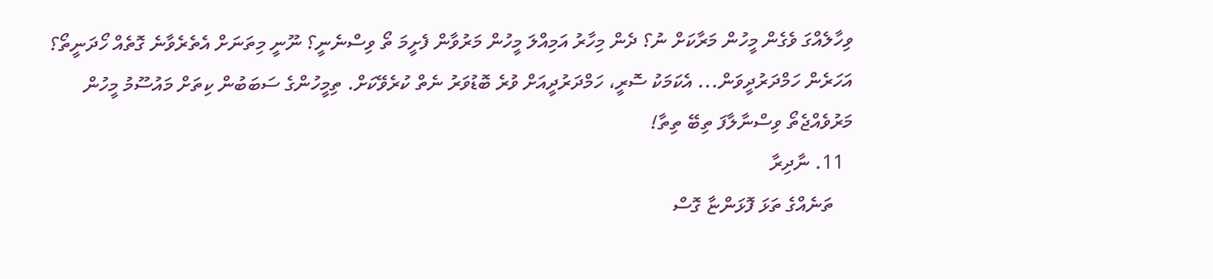ވިހާލެއްގަ ވެގެން މީހުން މަރާކަށް ނު؟ ދެން މިހާރު އަމިއްލަ މީހުން މަރުވާން ފެށީމަ ތޯ ވިސްނެނީ؟ ނޫނީ މިތަނަށް އެތެރެވާނެ ގޮތެއް ހޯދަނީތޯ؟ އަހަރެން ހަމްދަރުދީވަން... އެކަމަކު ސޮރީ، ހަމްދަރުދީއަށް ވުރެ ބޮޑުވަރު ނެތް ކުރެވޭކަށް. ތިމީހުންގެ ސަބަބުން ކިތަށް މައުސޫމު މީހުން މަރުވެއްޖެތޯ ވިސްނާލާފަ ތިބޭ ތިތާ!
  11. ނާދިރާ
    ތަނެއްގެ ތަޅަ ފޮޅަންޏާ ގޮސް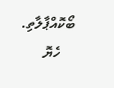ބޯކޮއްޕާލާތި.
    ހެޔޮ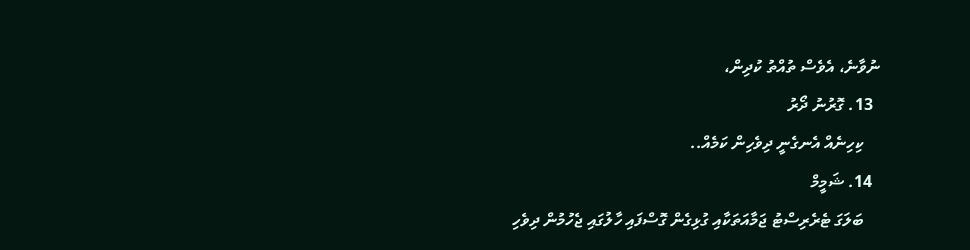ނުވާނެ، އެވެސް ތުއްތު ކުދިން،
  13. ގޮރުނު ދޯރު
    ކިހިނެއް އެނގެނީ ދިވެހިން ކަމެއް..
  14. ޝަމީމް
    ބަލަގަ ޓެރެރިސްޓު ޖަމާއަތަކާއި ގުޅިގެން ގޮސްފައި ހާލުގައި ޖެހުމުން ދިވެހި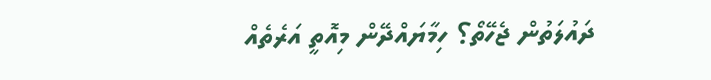ދައުލަތުން ޖެހޭތޯ؟ ހިމާޔައްދޭން މިއޮތީ އަރެތެއް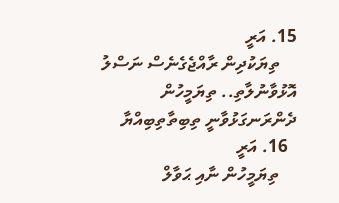15. އަރީ
    ތިޔަކުދިން ރާއްޖެގެނެސް ނަސްލު އޮޅުވާނުލާތި.. ތިޔަމީހުން ދެންރަނގަޅުވާނީ ތިބިތާތިބިއްޔާ
  16. އަރީ
    ތިޔަމީހުން ނާއި ޙަވާލް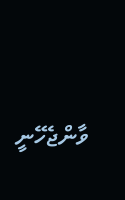ވާންޖެހޭނީ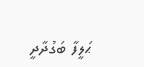ޙަލީފާ ބަގުދާދީ